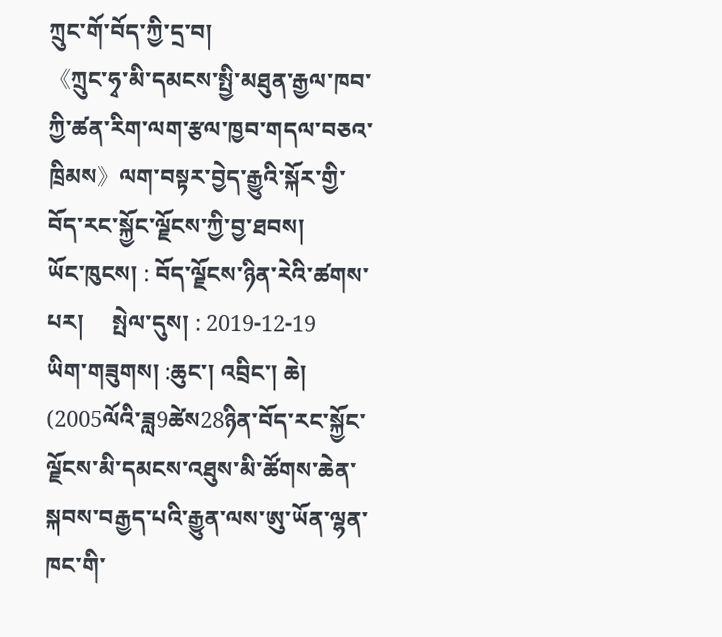ཀྲུང་གོ་བོད་ཀྱི་དྲ་བ།
《ཀྲུང་ཧྭ་མི་དམངས་སྤྱི་མཐུན་རྒྱལ་ཁབ་ཀྱི་ཚན་རིག་ལག་རྩལ་ཁྱབ་གདལ་བཅའ་ཁྲིམས》ལག་བསྟར་བྱེད་རྒྱུའི་སྐོར་གྱི་བོད་རང་སྐྱོང་ལྗོངས་ཀྱི་བྱ་ཐབས།
ཡོང་ཁུངས། : བོད་ལྗོངས་ཉིན་རེའི་ཚགས་པར།     སྤེལ་དུས། : 2019-12-19
ཡིག་གཟུགས། :ཆུང་། འབྲིང་། ཆེ།
(2005ལོའི་ཟླ9ཚེས28ཉིན་བོད་རང་སྐྱོང་ལྗོངས་མི་དམངས་འཐུས་མི་ཚོགས་ཆེན་སྐབས་བརྒྱད་པའི་རྒྱུན་ལས་ཨུ་ཡོན་ལྷན་ཁང་གི་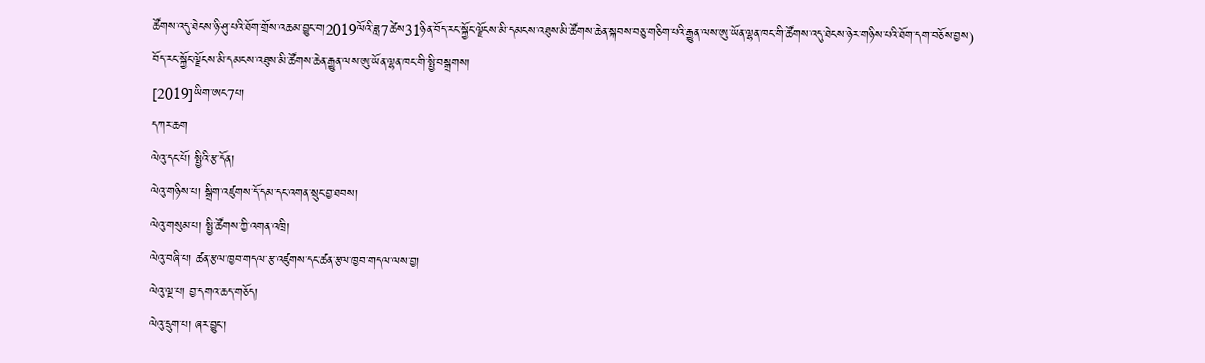ཚོགས་འདུ་ཐེངས་ཉི་ཤུ་པའི་ཐོག་གྲོས་འཆམ་བྱུང་བ།2019ལོའི་ཟླ7ཚེས31ཉིན་བོད་རང་སྐྱོང་ལྗོངས་མི་དམངས་འཐུས་མི་ཚོགས་ཆེན་སྐབས་བཅུ་གཅིག་པའི་རྒྱུན་ལས་ཨུ་ཡོན་ལྷན་ཁང་གི་ཚོགས་འདུ་ཐེངས་ཉེར་གཉིས་པའི་ཐོག་དག་བཅོས་བྱས)
བོད་རང་སྐྱོང་ལྗོངས་མི་དམངས་འཐུས་མི་ཚོགས་ཆེན་རྒྱུན་ལས་ཨུ་ཡོན་ལྷན་ཁང་གི་སྤྱི་བསྒྲགས།
[2019]ཡིག་ཨང7པ།
དཀར་ཆག
ལེའུ་དང་པོ། སྤྱིའི་རྩ་དོན།
ལེའུ་གཉིས་པ། སྒྲིག་འཛུགས་དོ་དམ་དང་འགན་སྲུང་བྱ་ཐབས།
ལེའུ་གསུམ་པ། སྤྱི་ཚོགས་ཀྱི་འགན་འཁྲི།
ལེའུ་བཞི་པ། ཚན་རྩལ་ཁྱབ་གདལ་རྩ་འཛུགས་དང་ཚན་རྩལ་ཁྱབ་གདལ་ལས་བྱ།
ལེའུ་ལྔ་པ། བྱ་དགའ་ཆད་གཅོད།
ལེའུ་དྲུག་པ། ཞར་བྱུང་།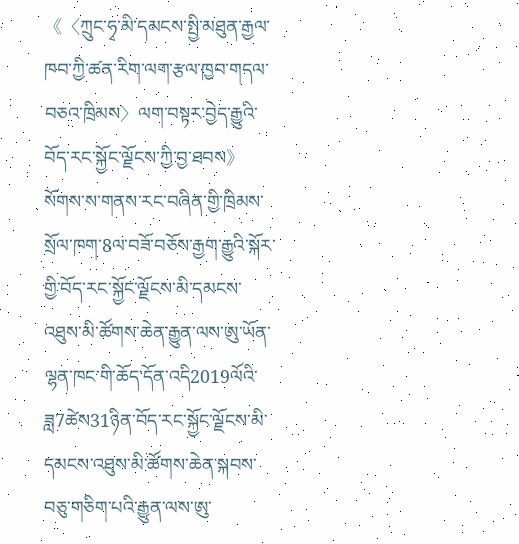《〈ཀྲུང་ཧྭ་མི་དམངས་སྤྱི་མཐུན་རྒྱལ་ཁབ་ཀྱི་ཚན་རིག་ལག་རྩལ་ཁྱབ་གདལ་བཅའ་ཁྲིམས〉ལག་བསྟར་བྱེད་རྒྱུའི་བོད་རང་སྐྱོང་ལྗོངས་ཀྱི་བྱ་ཐབས》སོགས་ས་གནས་རང་བཞིན་གྱི་ཁྲིམས་སྲོལ་ཁག་8ལ་བཟོ་བཅོས་རྒྱག་རྒྱུའི་སྐོར་གྱི་བོད་རང་སྐྱོང་ལྗོངས་མི་དམངས་འཐུས་མི་ཚོགས་ཆེན་རྒྱུན་ལས་ཨུ་ཡོན་ལྷན་ཁང་གི་ཆོད་དོན་འདི2019ལོའི་ཟླ7ཚེས31ཉིན་བོད་རང་སྐྱོང་ལྗོངས་མི་དམངས་འཐུས་མི་ཚོགས་ཆེན་སྐབས་བཅུ་གཅིག་པའི་རྒྱུན་ལས་ཨུ་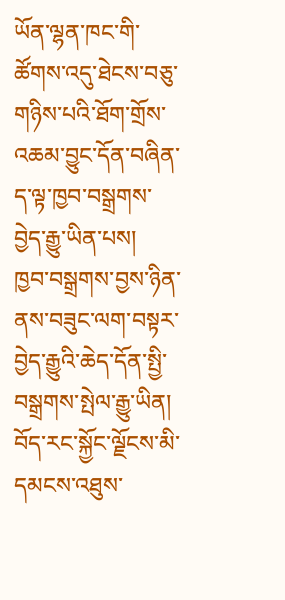ཡོན་ལྷན་ཁང་གི་ཚོགས་འདུ་ཐེངས་བཅུ་གཉིས་པའི་ཐོག་གྲོས་འཆམ་བྱུང་དོན་བཞིན་ད་ལྟ་ཁྱབ་བསྒྲགས་བྱེད་རྒྱུ་ཡིན་པས།  ཁྱབ་བསྒྲགས་བྱས་ཉིན་ནས་བཟུང་ལག་བསྟར་བྱེད་རྒྱུའི་ཆེད་དོན་སྤྱི་བསྒྲགས་སྤེལ་རྒྱུ་ཡིན།
བོད་རང་སྐྱོང་ལྗོངས་མི་དམངས་འཐུས་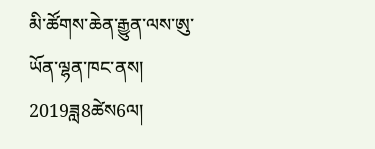མི་ཚོགས་ཆེན་རྒྱུན་ལས་ཨུ་ཡོན་ལྷན་ཁང་ནས། 2019ཟླ8ཚེས6ལ།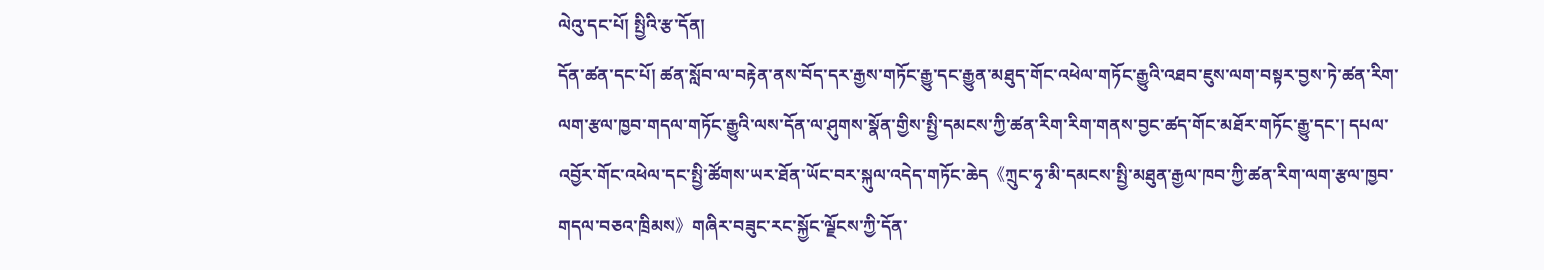ལེའུ་དང་པོ། སྤྱིའི་རྩ་དོན།
དོན་ཚན་དང་པོ། ཚན་སློབ་ལ་བརྟེན་ནས་བོད་དར་རྒྱས་གཏོང་རྒྱུ་དང་རྒྱུན་མཐུད་གོང་འཕེལ་གཏོང་རྒྱུའི་འཐབ་ཇུས་ལག་བསྟར་བྱས་ཏེ་ཚན་རིག་ལག་རྩལ་ཁྱབ་གདལ་གཏོང་རྒྱུའི་ལས་དོན་ལ་ཤུགས་སྣོན་གྱིས་སྤྱི་དམངས་ཀྱི་ཚན་རིག་རིག་གནས་བྱང་ཚད་གོང་མཐོར་གཏོང་རྒྱུ་དང་། དཔལ་འབྱོར་གོང་འཕེལ་དང་སྤྱི་ཚོགས་ཡར་ཐོན་ཡོང་བར་སྐུལ་འདེད་གཏོང་ཆེད《ཀྲུང་ཧྭ་མི་དམངས་སྤྱི་མཐུན་རྒྱལ་ཁབ་ཀྱི་ཚན་རིག་ལག་རྩལ་ཁྱབ་གདལ་བཅའ་ཁྲིམས》གཞིར་བཟུང་རང་སྐྱོང་ལྗོངས་ཀྱི་དོན་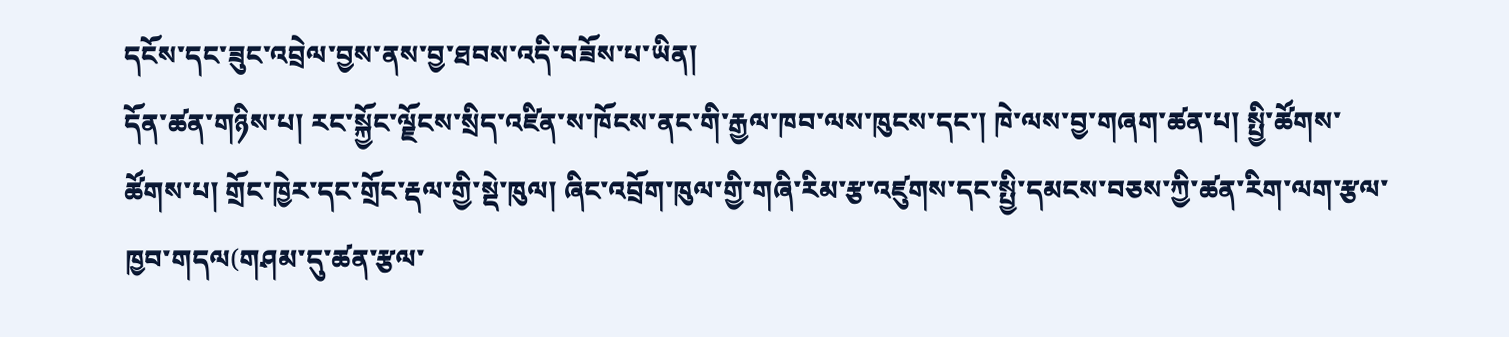དངོས་དང་ཟུང་འབྲེལ་བྱས་ནས་བྱ་ཐབས་འདི་བཟོས་པ་ཡིན།
དོན་ཚན་གཉིས་པ། རང་སྐྱོང་ལྗོངས་སྲིད་འཛིན་ས་ཁོངས་ནང་གི་རྒྱལ་ཁབ་ལས་ཁུངས་དང་། ཁེ་ལས་བྱ་གཞག་ཚན་པ། སྤྱི་ཚོགས་ཚོགས་པ། གྲོང་ཁྱེར་དང་གྲོང་རྡལ་གྱི་སྡེ་ཁུལ། ཞིང་འབྲོག་ཁུལ་གྱི་གཞི་རིམ་རྩ་འཛུགས་དང་སྤྱི་དམངས་བཅས་ཀྱི་ཚན་རིག་ལག་རྩལ་ཁྱབ་གདལ(གཤམ་དུ་ཚན་རྩལ་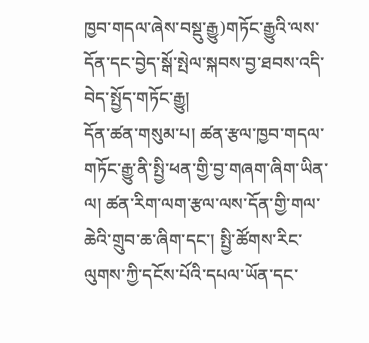ཁྱབ་གདལ་ཞེས་བསྡུ་རྒྱུ)གཏོང་རྒྱུའི་ལས་དོན་དང་བྱེད་སྒོ་སྤེལ་སྐབས་བྱ་ཐབས་འདི་བེད་སྤྱོད་གཏོང་རྒྱུ།
དོན་ཚན་གསུམ་པ། ཚན་རྩལ་ཁྱབ་གདལ་གཏོང་རྒྱུ་ནི་སྤྱི་ཕན་གྱི་བྱ་གཞག་ཞིག་ཡིན་ལ། ཚན་རིག་ལག་རྩལ་ལས་དོན་གྱི་གལ་ཆེའི་གྲུབ་ཆ་ཞིག་དང་། སྤྱི་ཚོགས་རིང་ལུགས་ཀྱི་དངོས་པོའི་དཔལ་ཡོན་དང་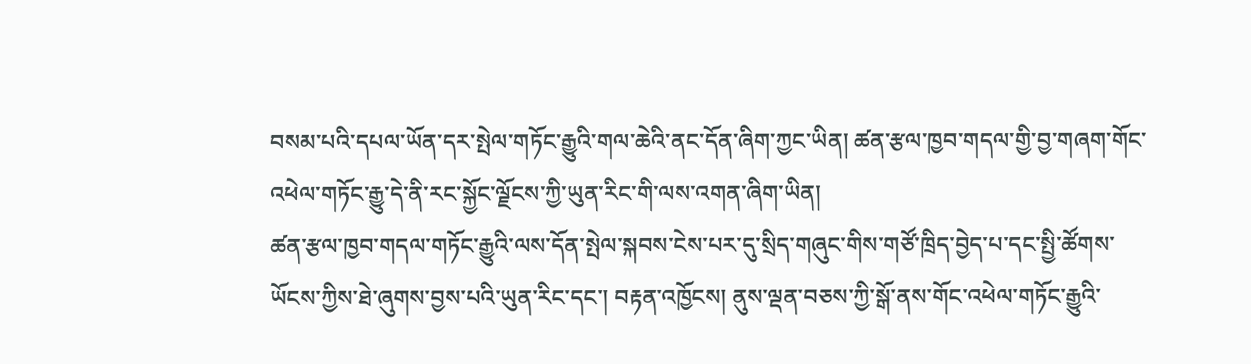བསམ་པའི་དཔལ་ཡོན་དར་སྤེལ་གཏོང་རྒྱུའི་གལ་ཆེའི་ནང་དོན་ཞིག་ཀྱང་ཡིན། ཚན་རྩལ་ཁྱབ་གདལ་གྱི་བྱ་གཞག་གོང་འཕེལ་གཏོང་རྒྱུ་དེ་ནི་རང་སྐྱོང་ལྗོངས་ཀྱི་ཡུན་རིང་གི་ལས་འགན་ཞིག་ཡིན།
ཚན་རྩལ་ཁྱབ་གདལ་གཏོང་རྒྱུའི་ལས་དོན་སྤེལ་སྐབས་ངེས་པར་དུ་སྲིད་གཞུང་གིས་གཙོ་ཁྲིད་བྱེད་པ་དང་སྤྱི་ཚོགས་ཡོངས་ཀྱིས་ཐེ་ཞུགས་བྱས་པའི་ཡུན་རིང་དང་། བརྟན་འཁྱོངས། ནུས་ལྡན་བཅས་ཀྱི་སྒོ་ནས་གོང་འཕེལ་གཏོང་རྒྱུའི་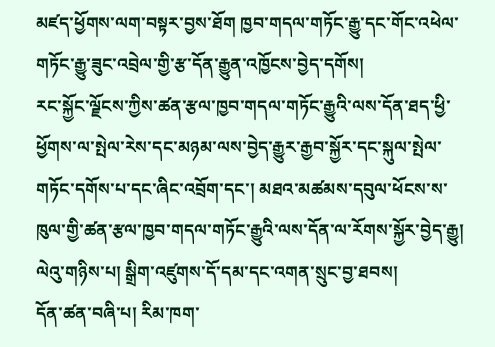མཛད་ཕྱོགས་ལག་བསྟར་བྱས་ཐོག ཁྱབ་གདལ་གཏོང་རྒྱུ་དང་གོང་འཕེལ་གཏོང་རྒྱུ་ཟུང་འབྲེལ་གྱི་རྩ་དོན་རྒྱུན་འཁྱོངས་བྱེད་དགོས།
རང་སྐྱོང་ལྗོངས་ཀྱིས་ཚན་རྩལ་ཁྱབ་གདལ་གཏོང་རྒྱུའི་ལས་དོན་ཐད་ཕྱི་ཕྱོགས་ལ་སྤེལ་རེས་དང་མཉམ་ལས་བྱེད་རྒྱུར་རྒྱབ་སྐྱོར་དང་སྐུལ་སྤེལ་གཏོང་དགོས་པ་དང་ཞིང་འབྲོག་དང་། མཐའ་མཚམས་དབུལ་ཕོངས་ས་ཁུལ་གྱི་ཚན་རྩལ་ཁྱབ་གདལ་གཏོང་རྒྱུའི་ལས་དོན་ལ་རོགས་སྐྱོར་བྱེད་རྒྱུ།
ལེའུ་གཉིས་པ། སྒྲིག་འཛུགས་དོ་དམ་དང་འགན་སྲུང་བྱ་ཐབས།
དོན་ཚན་བཞི་པ། རིམ་ཁག་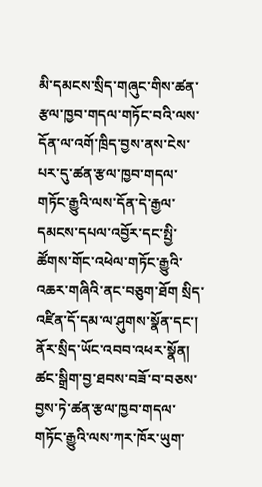མི་དམངས་སྲིད་གཞུང་གིས་ཚན་རྩལ་ཁྱབ་གདལ་གཏོང་བའི་ལས་དོན་ལ་འགོ་ཁྲིད་བྱས་ནས་ངེས་པར་དུ་ཚན་རྩལ་ཁྱབ་གདལ་གཏོང་རྒྱུའི་ལས་དོན་དེ་རྒྱལ་དམངས་དཔལ་འབྱོར་དང་སྤྱི་ཚོགས་གོང་འཕེལ་གཏོང་རྒྱུའི་འཆར་གཞིའི་ནང་བཅུག་ཐོག སྲིད་འཛིན་དོ་དམ་ལ་ཤུགས་སྣོན་དང་། ནོར་སྲིད་ཡོང་འབབ་འཕར་སྣོན། ཚང་སྒྲིག་བྱ་ཐབས་བཟོ་བ་བཅས་བྱས་ཏེ་ཚན་རྩལ་ཁྱབ་གདལ་གཏོང་རྒྱུའི་ལས་ཀར་ཁོར་ཡུག་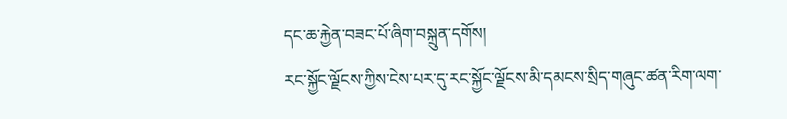དང་ཆ་རྐྱེན་བཟང་པོ་ཞིག་བསྐྲུན་དགོས།
རང་སྐྱོང་ལྗོངས་ཀྱིས་ངེས་པར་དུ་རང་སྐྱོང་ལྗོངས་མི་དམངས་སྲིད་གཞུང་ཚན་རིག་ལག་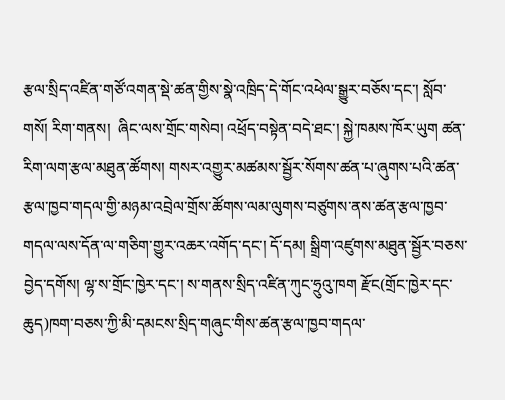རྩལ་སྲིད་འཛིན་གཙོ་འགན་སྡེ་ཚན་གྱིས་སྣེ་འཁྲིད་དེ་གོང་འཕེལ་སྒྱུར་བཅོས་དང་། སློབ་གསོ། རིག་གནས།  ཞིང་ལས་གྲོང་གསེབ། འཕྲོད་བསྟེན་བདེ་ཐང་། སྐྱེ་ཁམས་ཁོར་ཡུག ཚན་རིག་ལག་རྩལ་མཐུན་ཚོགས། གསར་འགྱུར་མཚམས་སྦྱོར་སོགས་ཚན་པ་ཞུགས་པའི་ཚན་རྩལ་ཁྱབ་གདལ་གྱི་མཉམ་འབྲེལ་གྲོས་ཚོགས་ལམ་ལུགས་བཙུགས་ནས་ཚན་རྩལ་ཁྱབ་གདལ་ལས་དོན་ལ་གཅིག་གྱུར་འཆར་འགོད་དང་། དོ་དམ། སྒྲིག་འཛུགས་མཐུན་སྦྱོར་བཅས་བྱེད་དགོས། ལྷ་ས་གྲོང་ཁྱེར་དང་། ས་གནས་སྲིད་འཛིན་ཀུང་ཧྲུའུ་ཁག རྫོང(གྲོང་ཁྱེར་དང་ཆུད)ཁག་བཅས་ཀྱི་མི་དམངས་སྲིད་གཞུང་གིས་ཚན་རྩལ་ཁྱབ་གདལ་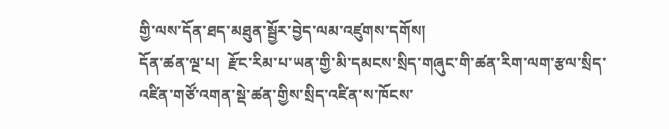གྱི་ལས་དོན་ཐད་མཐུན་སྦྱོར་བྱེད་ལམ་འཛུགས་དགོས།
དོན་ཚན་ལྔ་པ།  རྫོང་རིམ་པ་ཡན་གྱི་མི་དམངས་སྲིད་གཞུང་གི་ཚན་རིག་ལག་རྩལ་སྲིད་འཛིན་གཙོ་འགན་སྡེ་ཚན་གྱིས་སྲིད་འཛིན་ས་ཁོངས་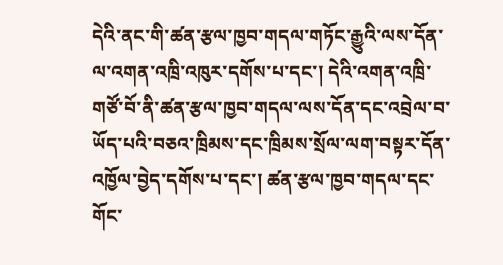དེའི་ནང་གི་ཚན་རྩལ་ཁྱབ་གདལ་གཏོང་རྒྱུའི་ལས་དོན་ལ་འགན་འཁྲི་འཁུར་དགོས་པ་དང་། དེའི་འགན་འཁྲི་གཙོ་བོ་ནི་ཚན་རྩལ་ཁྱབ་གདལ་ལས་དོན་དང་འབྲེལ་བ་ཡོད་པའི་བཅའ་ཁྲིམས་དང་ཁྲིམས་སྲོལ་ལག་བསྟར་དོན་འཁྱོལ་བྱེད་དགོས་པ་དང་། ཚན་རྩལ་ཁྱབ་གདལ་དང་གོང་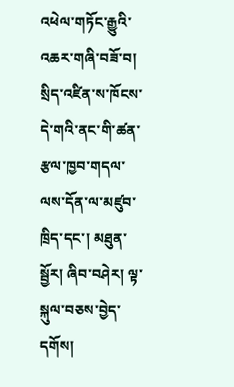འཕེལ་གཏོང་རྒྱུའི་འཆར་གཞི་བཟོ་བ། སྲིད་འཛིན་ས་ཁོངས་དེ་གའི་ནང་གི་ཚན་རྩལ་ཁྱབ་གདལ་ལས་དོན་ལ་མཛུབ་ཁྲིད་དང་། མཐུན་སྦྱོར། ཞིབ་བཤེར། ལྟ་སྐུལ་བཅས་བྱེད་དགོས།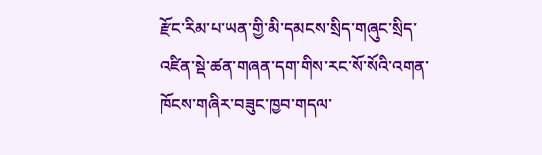རྫོང་རིམ་པ་ཡན་གྱི་མི་དམངས་སྲིད་གཞུང་སྲིད་འཛིན་སྡེ་ཚན་གཞན་དག་གིས་རང་སོ་སོའི་འགན་ཁོངས་གཞིར་བཟུང་ཁྱབ་གདལ་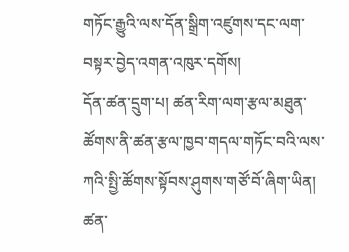གཏོང་རྒྱུའི་ལས་དོན་སྒྲིག་འཛུགས་དང་ལག་བསྟར་བྱེད་འགན་འཁུར་དགོས།
དོན་ཚན་དྲུག་པ། ཚན་རིག་ལག་རྩལ་མཐུན་ཚོགས་ནི་ཚན་རྩལ་ཁྱབ་གདལ་གཏོང་བའི་ལས་ཀའི་སྤྱི་ཚོགས་སྟོབས་ཤུགས་གཙོ་བོ་ཞིག་ཡིན། ཚན་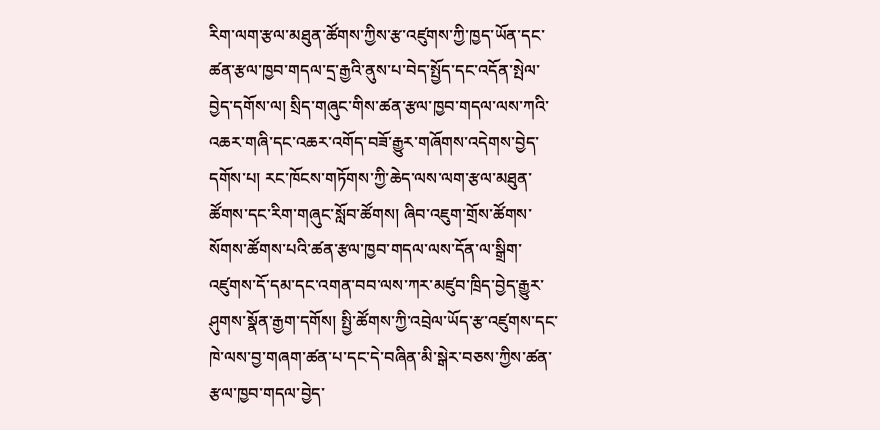རིག་ལག་རྩལ་མཐུན་ཚོགས་ཀྱིས་རྩ་འཛུགས་ཀྱི་ཁྱད་ཡོན་དང་ཚན་རྩལ་ཁྱབ་གདལ་དྲ་རྒྱའི་ནུས་པ་བེད་སྤྱོད་དང་འདོན་སྤེལ་བྱེད་དགོས་ལ། སྲིད་གཞུང་གིས་ཚན་རྩལ་ཁྱབ་གདལ་ལས་ཀའི་འཆར་གཞི་དང་འཆར་འགོད་བཟོ་རྒྱུར་གཞོགས་འདེགས་བྱེད་དགོས་པ། རང་ཁོངས་གཏོགས་ཀྱི་ཆེད་ལས་ལག་རྩལ་མཐུན་ཚོགས་དང་རིག་གཞུང་སློབ་ཚོགས། ཞིབ་འཇུག་གྲོས་ཚོགས་སོགས་ཚོགས་པའི་ཚན་རྩལ་ཁྱབ་གདལ་ལས་དོན་ལ་སྒྲིག་འཛུགས་དོ་དམ་དང་འགན་བབ་ལས་ཀར་མཛུབ་ཁྲིད་བྱེད་རྒྱུར་ཤུགས་སྣོན་རྒྱག་དགོས། སྤྱི་ཚོགས་ཀྱི་འབྲེལ་ཡོད་རྩ་འཛུགས་དང་ཁེ་ལས་བྱ་གཞག་ཚན་པ་དང་དེ་བཞིན་མི་སྒེར་བཅས་ཀྱིས་ཚན་རྩལ་ཁྱབ་གདལ་བྱེད་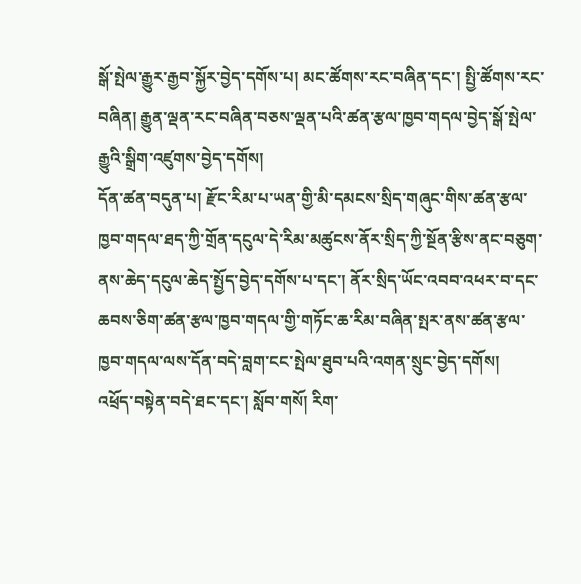སྒོ་སྤེལ་རྒྱུར་རྒྱབ་སྐྱོར་བྱེད་དགོས་པ། མང་ཚོགས་རང་བཞིན་དང་། སྤྱི་ཚོགས་རང་བཞིན། རྒྱུན་ལྡན་རང་བཞིན་བཅས་ལྡན་པའི་ཚན་རྩལ་ཁྱབ་གདལ་བྱེད་སྒོ་སྤེལ་རྒྱུའི་སྒྲིག་འཛུགས་བྱེད་དགོས།
དོན་ཚན་བདུན་པ། རྫོང་རིམ་པ་ཡན་གྱི་མི་དམངས་སྲིད་གཞུང་གིས་ཚན་རྩལ་ཁྱབ་གདལ་ཐད་ཀྱི་གྲོན་དངུལ་དེ་རིམ་མཚུངས་ནོར་སྲིད་ཀྱི་སྔོན་རྩིས་ནང་བཅུག་ནས་ཆེད་དངུལ་ཆེད་སྤྱོད་བྱེད་དགོས་པ་དང་། ནོར་སྲིད་ཡོང་འབབ་འཕར་བ་དང་ཆབས་ཅིག་ཚན་རྩལ་ཁྱབ་གདལ་གྱི་གཏོང་ཆ་རིམ་བཞིན་སྤར་ནས་ཚན་རྩལ་ཁྱབ་གདལ་ལས་དོན་བདེ་བླག་ངང་སྤེལ་ཐུབ་པའི་འགན་སྲུང་བྱེད་དགོས།
འཕྲོད་བསྟེན་བདེ་ཐང་དང་། སློབ་གསོ། རིག་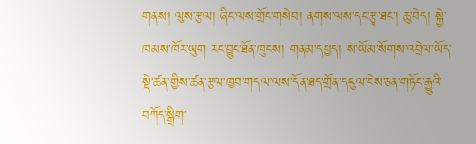གནས། ལུས་རྩལ། ཞིང་ལས་གྲོང་གསེབ། ནགས་ལས་དང་རྩྭ་ཐང་། ཆུ་བེད། སྐྱེ་ཁམས་ཁོར་ཡུག རང་བྱུང་ཐོན་ཁུངས། གནམ་དཔྱད། ས་ཡོམ་སོགས་འབྲེལ་ཡོད་སྡེ་ཚན་གྱིས་ཚན་རྩལ་ཁྱབ་གདལ་ལས་དོན་ཐད་གྲོན་དངུལ་ངེས་ཅན་གཏོང་རྒྱུའི་བཀོད་སྒྲིག་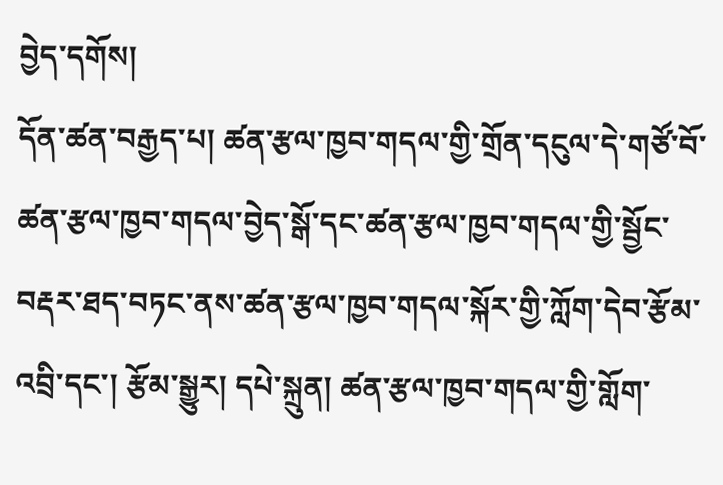བྱེད་དགོས།
དོན་ཚན་བརྒྱད་པ། ཚན་རྩལ་ཁྱབ་གདལ་གྱི་གྲོན་དངུལ་དེ་གཙོ་བོ་ཚན་རྩལ་ཁྱབ་གདལ་བྱེད་སྒོ་དང་ཚན་རྩལ་ཁྱབ་གདལ་གྱི་སྦྱོང་བརྡར་ཐད་བཏང་ནས་ཚན་རྩལ་ཁྱབ་གདལ་སྐོར་གྱི་ཀློག་དེབ་རྩོམ་འབྲི་དང་། རྩོམ་སྒྱུར། དཔེ་སྐྲུན། ཚན་རྩལ་ཁྱབ་གདལ་གྱི་གློག་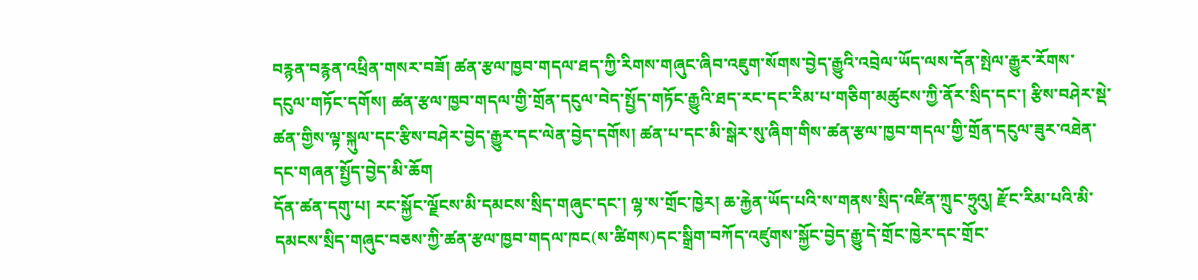བརྙན་བརྙན་འཕྲིན་གསར་བཟོ། ཚན་རྩལ་ཁྱབ་གདལ་ཐད་ཀྱི་རིགས་གཞུང་ཞིབ་འཇུག་སོགས་བྱེད་རྒྱུའི་འབྲེལ་ཡོད་ལས་དོན་སྤེལ་རྒྱུར་རོགས་དངུལ་གཏོང་དགོས། ཚན་རྩལ་ཁྱབ་གདལ་གྱི་གྲོན་དངུལ་བེད་སྤྱོད་གཏོང་རྒྱུའི་ཐད་རང་དང་རིམ་པ་གཅིག་མཚུངས་ཀྱི་ནོར་སྲིད་དང་། རྩིས་བཤེར་སྡེ་ཚན་གྱིས་ལྟ་སྐུལ་དང་རྩིས་བཤེར་བྱེད་རྒྱུར་དང་ལེན་བྱེད་དགོས། ཚན་པ་དང་མི་སྒེར་སུ་ཞིག་གིས་ཚན་རྩལ་ཁྱབ་གདལ་གྱི་གྲོན་དངུལ་ཟུར་འཐེན་དང་གཞན་སྤྱོད་བྱེད་མི་ཆོག
དོན་ཚན་དགུ་པ། རང་སྐྱོང་ལྗོངས་མི་དམངས་སྲིད་གཞུང་དང་། ལྷ་ས་གྲོང་ཁྱེར། ཆ་རྐྱེན་ཡོད་པའི་ས་གནས་སྲིད་འཛིན་ཀྲུང་ཧྲུའུ། རྫོང་རིམ་པའི་མི་དམངས་སྲིད་གཞུང་བཅས་ཀྱི་ཚན་རྩལ་ཁྱབ་གདལ་ཁང(ས་ཚིགས)དང་སྒྲིག་བཀོད་འཛུགས་སྐྱོང་བྱེད་རྒྱུ་དེ་གྲོང་ཁྱེར་དང་གྲོང་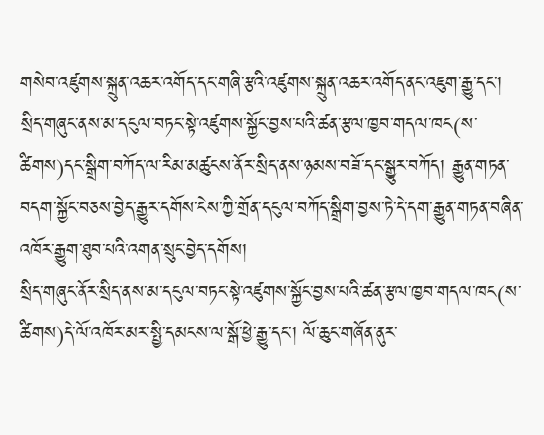གསེབ་འཛུགས་སྐྲུན་འཆར་འགོད་དང་གཞི་རྩའི་འཛུགས་སྐྲུན་འཆར་འགོད་ནང་འཇུག་རྒྱུ་དང་། སྲིད་གཞུང་ནས་མ་དངུལ་བཏང་སྟེ་འཛུགས་སྐྱོང་བྱས་པའི་ཚན་རྩལ་ཁྱབ་གདལ་ཁང(ས་ཚིགས)དང་སྒྲིག་བཀོད་ལ་རིམ་མཚུངས་ནོར་སྲིད་ནས་ཉམས་བཟོ་དང་སྒྱུར་བཀོད། རྒྱུན་གཏན་བདག་སྐྱོང་བཅས་བྱེད་རྒྱུར་དགོས་ངེས་ཀྱི་གྲོན་དངུལ་བཀོད་སྒྲིག་བྱས་ཏེ་དེ་དག་རྒྱུན་གཏན་བཞིན་འཁོར་རྒྱུག་ཐུབ་པའི་འགན་སྲུང་བྱེད་དགོས།
སྲིད་གཞུང་ནོར་སྲིད་ནས་མ་དངུལ་བཏང་སྟེ་འཛུགས་སྐྱོང་བྱས་པའི་ཚན་རྩལ་ཁྱབ་གདལ་ཁང(ས་ཚིགས)དེ་ལོ་འཁོར་མར་སྤྱི་དམངས་ལ་སྒོ་ཕྱེ་རྒྱུ་དང་། ལོ་ཆུང་གཞོན་ནུར་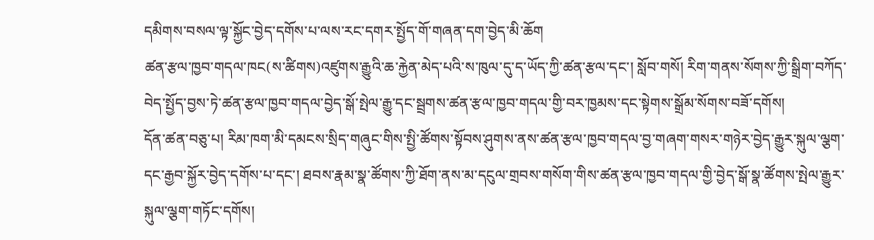དམིགས་བསལ་ལྟ་སྐྱོང་བྱེད་དགོས་པ་ལས་རང་དགར་སྤྱོད་གོ་གཞན་དག་བྱེད་མི་ཆོག
ཚན་རྩལ་ཁྱབ་གདལ་ཁང(ས་ཚིགས)འཛུགས་རྒྱུའི་ཆ་རྐྱེན་མེད་པའི་ས་ཁུལ་དུ་ད་ཡོད་ཀྱི་ཚན་རྩལ་དང་། སློབ་གསོ། རིག་གནས་སོགས་ཀྱི་སྒྲིག་བཀོད་བེད་སྤྱོད་བྱས་ཏེ་ཚན་རྩལ་ཁྱབ་གདལ་བྱེད་སྒོ་སྤེལ་རྒྱུ་དང་སྦྲགས་ཚན་རྩལ་ཁྱབ་གདལ་གྱི་བར་ཁྱམས་དང་སྟེགས་སྒྲོམ་སོགས་བཟོ་དགོས།
དོན་ཚན་བཅུ་པ། རིམ་ཁག་མི་དམངས་སྲིད་གཞུང་གིས་སྤྱི་ཚོགས་སྟོབས་ཤུགས་ནས་ཚན་རྩལ་ཁྱབ་གདལ་བྱ་གཞག་གསར་གཉེར་བྱེད་རྒྱུར་སྐུལ་ལྕག་དང་རྒྱབ་སྐྱོར་བྱེད་དགོས་པ་དང་། ཐབས་རྣམ་སྣ་ཚོགས་ཀྱི་ཐོག་ནས་མ་དངུལ་གྲབས་གསོག་གིས་ཚན་རྩལ་ཁྱབ་གདལ་གྱི་བྱེད་སྒོ་སྣ་ཚོགས་སྤེལ་རྒྱུར་སྐུལ་ལྕག་གཏོང་དགོས།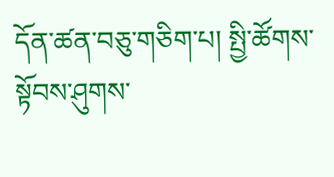དོན་ཚན་བཅུ་གཅིག་པ། སྤྱི་ཚོགས་སྟོབས་ཤུགས་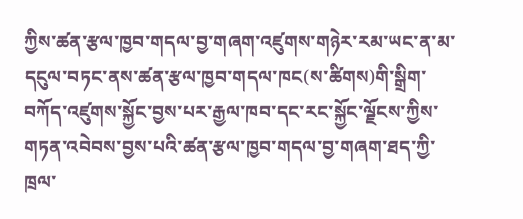ཀྱིས་ཚན་རྩལ་ཁྱབ་གདལ་བྱ་གཞག་འཛུགས་གཉེར་རམ་ཡང་ན་མ་དངུལ་བཏང་ནས་ཚན་རྩལ་ཁྱབ་གདལ་ཁང(ས་ཚིགས)གི་སྒྲིག་བཀོད་འཛུགས་སྐྱོང་བྱས་པར་རྒྱལ་ཁབ་དང་རང་སྐྱོང་ལྗོངས་ཀྱིས་གཏན་འབེབས་བྱས་པའི་ཚན་རྩལ་ཁྱབ་གདལ་བྱ་གཞག་ཐད་ཀྱི་ཁྲལ་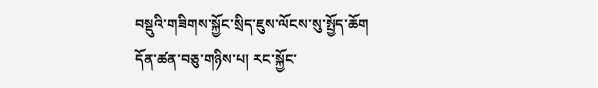བསྡུའི་གཟིགས་སྐྱོང་སྲིད་ཇུས་ལོངས་སུ་སྤྱོད་ཆོག
དོན་ཚན་བཅུ་གཉིས་པ། རང་སྐྱོང་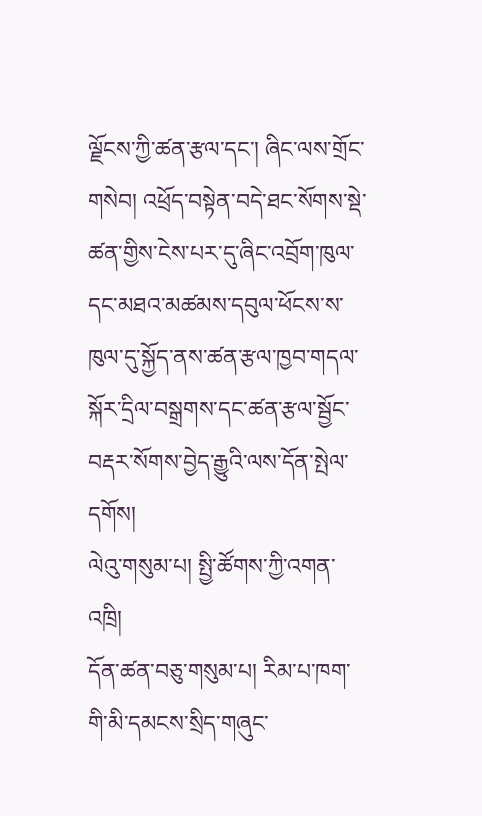ལྗོངས་ཀྱི་ཚན་རྩལ་དང་། ཞིང་ལས་གྲོང་གསེབ། འཕྲོད་བསྟེན་བདེ་ཐང་སོགས་སྡེ་ཚན་གྱིས་ངེས་པར་དུ་ཞིང་འབྲོག་ཁུལ་དང་མཐའ་མཚམས་དབུལ་ཕོངས་ས་ཁུལ་དུ་སྐྱོད་ནས་ཚན་རྩལ་ཁྱབ་གདལ་སྐོར་དྲིལ་བསྒྲགས་དང་ཚན་རྩལ་སྦྱོང་བརྡར་སོགས་བྱེད་རྒྱུའི་ལས་དོན་སྤེལ་དགོས།
ལེའུ་གསུམ་པ། སྤྱི་ཚོགས་ཀྱི་འགན་འཁྲི།
དོན་ཚན་བཅུ་གསུམ་པ། རིམ་པ་ཁག་གི་མི་དམངས་སྲིད་གཞུང་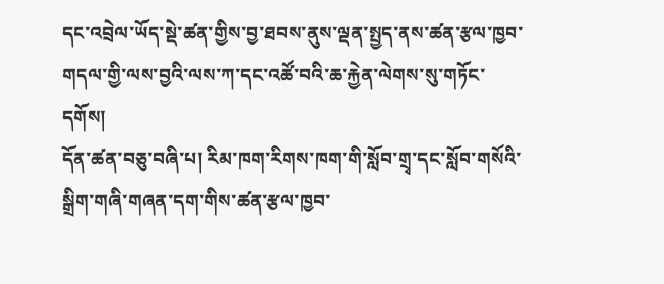དང་འབྲེལ་ཡོད་སྡེ་ཚན་གྱིས་བྱ་ཐབས་ནུས་ལྡན་སྤྱད་ནས་ཚན་རྩལ་ཁྱབ་གདལ་གྱི་ལས་བྱའི་ལས་ཀ་དང་འཚོ་བའི་ཆ་རྐྱེན་ལེགས་སུ་གཏོང་དགོས།
དོན་ཚན་བཅུ་བཞི་པ། རིམ་ཁག་རིགས་ཁག་གི་སློབ་གྲྭ་དང་སློབ་གསོའི་སྒྲིག་གཞི་གཞན་དག་གིས་ཚན་རྩལ་ཁྱབ་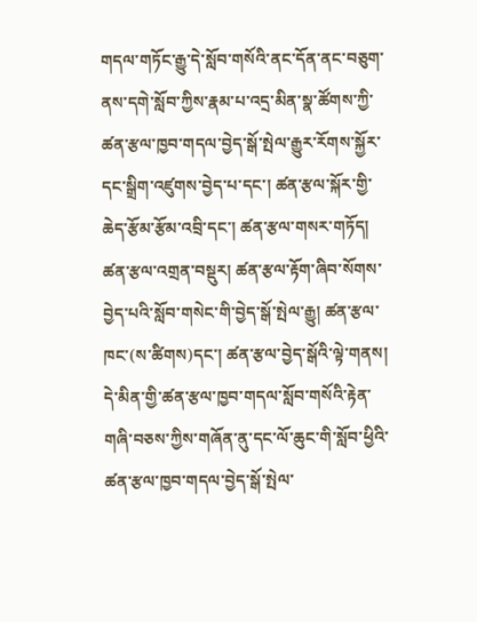གདལ་གཏོང་རྒྱུ་དེ་སློབ་གསོའི་ནང་དོན་ནང་བཅུག་ནས་དགེ་སློབ་ཀྱིས་རྣམ་པ་འདྲ་མིན་སྣ་ཚོགས་ཀྱི་ཚན་རྩལ་ཁྱབ་གདལ་བྱེད་སྒོ་སྤེལ་རྒྱུར་རོགས་སྐྱོར་དང་སྒྲིག་འཛུགས་བྱེད་པ་དང་། ཚན་རྩལ་སྐོར་གྱི་ཆེད་རྩོམ་རྩོམ་འབྲི་དང་། ཚན་རྩལ་གསར་གཏོད། ཚན་རྩལ་འགྲན་བསྡུར། ཚན་རྩལ་རྟོག་ཞིབ་སོགས་བྱེད་པའི་སློབ་གསེང་གི་བྱེད་སྒོ་སྤེལ་རྒྱུ། ཚན་རྩལ་ཁང་(ས་ཚིགས)དང་། ཚན་རྩལ་བྱེད་སྒོའི་ལྟེ་གནས། དེ་མིན་གྱི་ཚན་རྩལ་ཁྱབ་གདལ་སློབ་གསོའི་རྟེན་གཞི་བཅས་ཀྱིས་གཞོན་ནུ་དང་ལོ་ཆུང་གི་སློབ་ཕྱིའི་ཚན་རྩལ་ཁྱབ་གདལ་བྱེད་སྒོ་སྤེལ་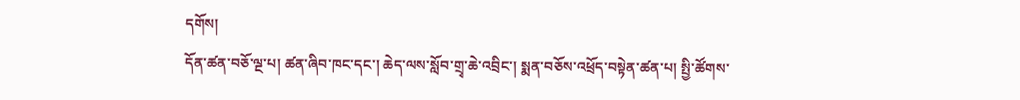དགོས།
དོན་ཚན་བཅོ་ལྔ་པ། ཚན་ཞིབ་ཁང་དང་། ཆེད་ལས་སློབ་གྲྭ་ཆེ་འབྲིང་། སྨན་བཅོས་འཕྲོད་བསྟེན་ཚན་པ། སྤྱི་ཚོགས་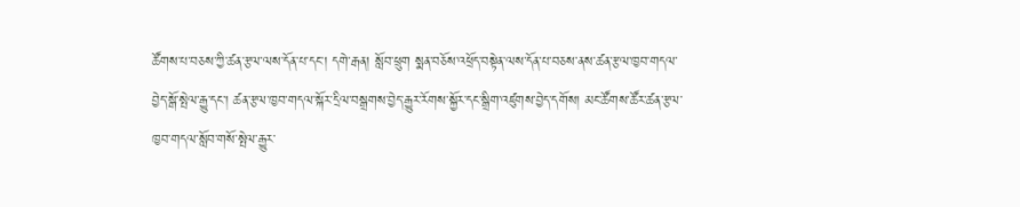ཚོགས་པ་བཅས་ཀྱི་ཚན་རྩལ་ལས་དོན་པ་དང་། དགེ་རྒན། སློབ་ཕྲུག སྨན་བཅོས་འཕྲོད་བསྟེན་ལས་དོན་པ་བཅས་ནས་ཚན་རྩལ་ཁྱབ་གདལ་བྱེད་སྒོ་སྤེལ་རྒྱུ་དང་། ཚན་རྩལ་ཁྱབ་གདལ་སྐོར་དྲིལ་བསྒྲགས་བྱེད་རྒྱུར་རོགས་སྐྱོར་དང་སྒྲིག་འཛུགས་བྱེད་དགོས། མང་ཚོགས་ཚོར་ཚན་རྩལ་ཁྱབ་གདལ་སློབ་གསོ་སྤེལ་རྒྱུར་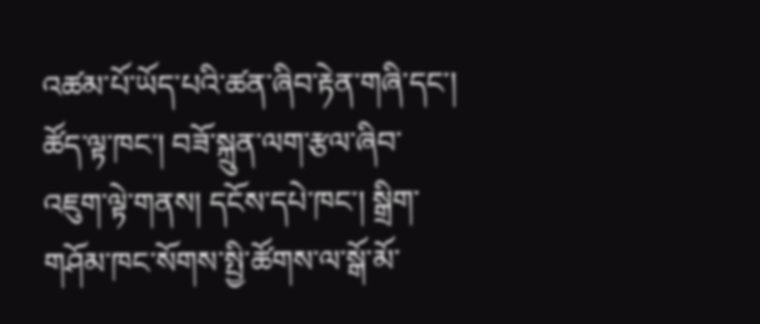འཚམ་པོ་ཡོད་པའི་ཚན་ཞིབ་རྟེན་གཞི་དང་། ཚོད་ལྟ་ཁང་། བཟོ་སྐྲུན་ལག་རྩལ་ཞིབ་འཇུག་ལྟེ་གནས། དངོས་དཔེ་ཁང་། སྒྲིག་གཤོམ་ཁང་སོགས་སྤྱི་ཚོགས་ལ་སྒོ་མོ་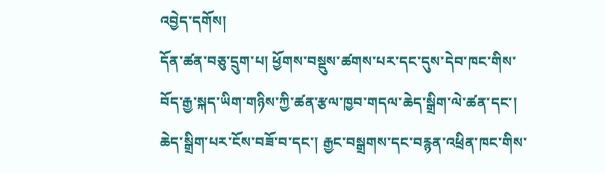འབྱེད་དགོས།
དོན་ཚན་བཅུ་དྲུག་པ། ཕྱོགས་བསྡུས་ཚགས་པར་དང་དུས་དེབ་ཁང་གིས་བོད་རྒྱ་སྐད་ཡིག་གཉིས་ཀྱི་ཚན་རྩལ་ཁྱབ་གདལ་ཆེད་སྒྲིག་ལེ་ཚན་དང་། ཆེད་སྒྲིག་པར་ངོས་བཟོ་བ་དང་། རྒྱང་བསྒྲགས་དང་བརྙན་འཕྲིན་ཁང་གིས་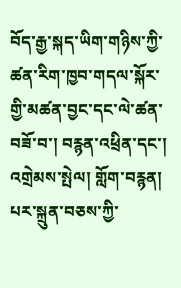བོད་རྒྱ་སྐད་ཡིག་གཉིས་ཀྱི་ཚན་རིག་ཁྱབ་གདལ་སྐོར་གྱི་མཚན་བྱང་དང་ལེ་ཚན་བཟོ་བ་། བརྙན་འཕྲིན་དང་། འགྲེམས་སྤེལ། གློག་བརྙན། པར་སྐྲུན་བཅས་ཀྱི་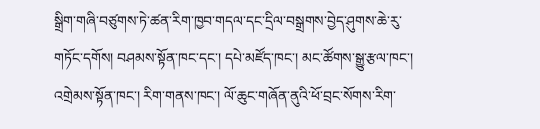སྒྲིག་གཞི་བཙུགས་ཏེ་ཚན་རིག་ཁྱབ་གདལ་དང་དྲིལ་བསྒྲགས་བྱེད་ཤུགས་ཆེ་རུ་གཏོང་དགོས། བཤམས་སྟོན་ཁང་དང་། དཔེ་མཛོད་ཁང་། མང་ཚོགས་སྒྱུ་རྩལ་ཁང་། འགྲེམས་སྟོན་ཁང་། རིག་གནས་ཁང་། ལོ་ཆུང་གཞོན་ནུའི་ཕོ་བྲང་སོགས་རིག་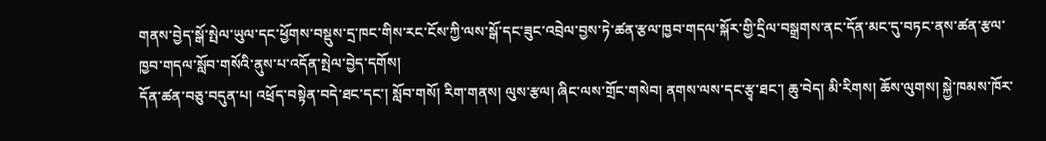གནས་བྱེད་སྒོ་སྤེལ་ཡུལ་དང་ཕྱོགས་བསྡུས་དྲ་ཁང་གིས་རང་ངོས་ཀྱི་ལས་སྒོ་དང་ཟུང་འབྲེལ་བྱས་ཏེ་ཚན་རྩལ་ཁྱབ་གདལ་སྐོར་གྱི་དྲིལ་བསྒྲགས་ནང་དོན་མང་དུ་བཏང་ནས་ཚན་རྩལ་ཁྱབ་གདལ་སློབ་གསོའི་ནུས་པ་འདོན་སྤེལ་བྱེད་དགོས།
དོན་ཚན་བཅུ་བདུན་པ། འཕྲོད་བསྟེན་བདེ་ཐང་དང་། སློབ་གསོ། རིག་གནས། ལུས་རྩལ། ཞིང་ལས་གྲོང་གསེབ། ནགས་ལས་དང་རྩྭ་ཐང་། ཆུ་བེད། མི་རིགས། ཆོས་ལུགས། སྐྱེ་ཁམས་ཁོར་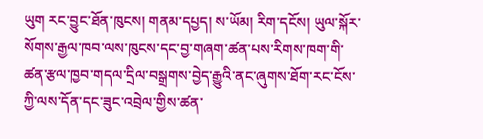ཡུག རང་བྱུང་ཐོན་ཁུངས། གནམ་དཔྱད། ས་ཡོམ། རིག་དངོས། ཡུལ་སྐོར་སོགས་རྒྱལ་ཁབ་ལས་ཁུངས་དང་བྱ་གཞག་ཚན་པས་རིགས་ཁག་གི་ཚན་རྩལ་ཁྱབ་གདལ་དྲིལ་བསྒྲགས་བྱེད་རྒྱུའི་ནང་ཞུགས་ཐོག་རང་ངོས་ཀྱི་ལས་དོན་དང་ཟུང་འབྲེལ་གྱིས་ཚན་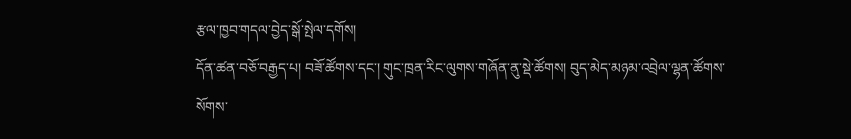རྩལ་ཁྱབ་གདལ་བྱེད་སྒོ་སྤེལ་དགོས།
དོན་ཚན་བཅོ་བརྒྱད་པ། བཟོ་ཚོགས་དང་། གུང་ཁྲན་རིང་ལུགས་གཞོན་ནུ་སྡེ་ཚོགས། བུད་མེད་མཉམ་འབྲེལ་ལྷན་ཚོགས་སོགས་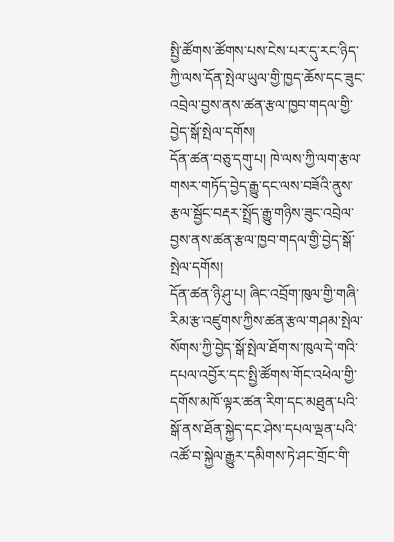སྤྱི་ཚོགས་ཚོགས་པས་ངེས་པར་དུ་རང་ཉིད་ཀྱི་ལས་དོན་སྤེལ་ཡུལ་གྱི་ཁྱད་ཆོས་དང་ཟུང་འབྲེལ་བྱས་ནས་ཚན་རྩལ་ཁྱབ་གདལ་གྱི་བྱེད་སྒོ་སྤེལ་དགོས།
དོན་ཚན་བཅུ་དགུ་པ། ཁེ་ལས་ཀྱི་ལག་རྩལ་གསར་གཏོད་བྱེད་རྒྱུ་དང་ལས་བཟོའི་ནུས་རྩལ་སྦྱོང་བརྡར་སྤྲོད་རྒྱུ་གཉིས་ཟུང་འབྲེལ་བྱས་ནས་ཚན་རྩལ་ཁྱབ་གདལ་གྱི་བྱེད་སྒོ་སྤེལ་དགོས།
དོན་ཚན་ཉི་ཤུ་པ། ཞིང་འབྲོག་ཁུལ་གྱི་གཞི་རིམ་རྩ་འཛུགས་ཀྱིས་ཚན་རྩལ་གཤམ་སྤེལ་སོགས་ཀྱི་བྱེད་སྒོ་སྤེལ་ཐོག་ས་ཁུལ་དེ་གའི་དཔལ་འབྱོར་དང་སྤྱི་ཚོགས་གོང་འཕེལ་གྱི་དགོས་མཁོ་ལྟར་ཚན་རིག་དང་མཐུན་པའི་སྒོ་ནས་ཐོན་སྐྱེད་དང་ཤེས་དཔལ་ལྡན་པའི་འཚོ་བ་སྐྱེལ་རྒྱུར་དམིགས་ཏེ་ཤང་གྲོང་གི་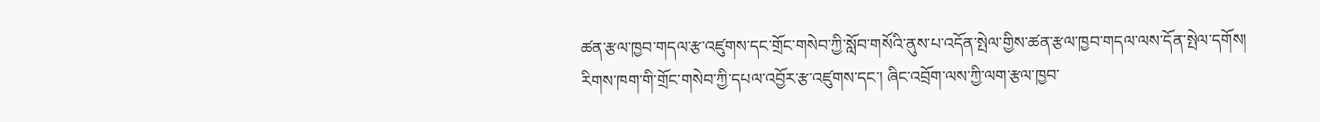ཚན་རྩལ་ཁྱབ་གདལ་རྩ་འཛུགས་དང་གྲོང་གསེབ་ཀྱི་སློབ་གསོའི་ནུས་པ་འདོན་སྤེལ་གྱིས་ཚན་རྩལ་ཁྱབ་གདལ་ལས་དོན་སྤེལ་དགོས།
རིགས་ཁག་གི་གྲོང་གསེབ་ཀྱི་དཔལ་འབྱོར་རྩ་འཛུགས་དང་། ཞིང་འབྲོག་ལས་ཀྱི་ལག་རྩལ་ཁྱབ་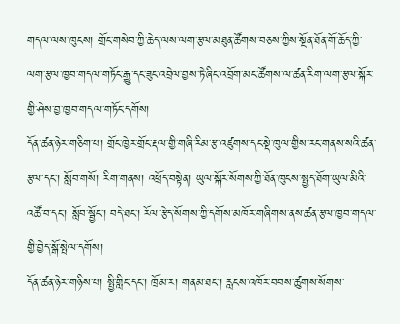གདལ་ལས་ཁུངས། གྲོང་གསེབ་ཀྱི་ཆེད་ལས་ལག་རྩལ་མཐུན་ཚོགས་བཅས་ཀྱིས་སྔོན་ཐོན་གོ་ཆོད་ཀྱི་ལག་རྩལ་ཁྱབ་གདལ་གཏོང་རྒྱུ་དང་ཟུང་འབྲེལ་བྱས་ཏེ་ཞིང་འབྲོག་མང་ཚོགས་ལ་ཚན་རིག་ལག་རྩལ་སྐོར་གྱི་ཤེས་བྱ་ཁྱབ་གདལ་གཏོང་དགོས།
དོན་ཚན་ཉེར་གཅིག་པ། གྲོང་ཁྱེར་གྲོང་རྡལ་གྱི་གཞི་རིམ་རྩ་འཛུགས་དང་སྡེ་ཁུལ་གྱིས་རང་གནས་སའི་ཚན་རྩལ་དང་། སློབ་གསོ། རིག་གནས། འཕྲོད་བསྟེན། ཡུལ་སྐོར་སོགས་ཀྱི་ཐོན་ཁུངས་སྤྱད་ཐོག་ཡུལ་མིའི་འཚོ་བ་དང་། སློབ་སྦྱོང་། བདེ་ཐང་། རོལ་རྩེད་སོགས་ཀྱི་དགོས་མཁོར་གཞིགས་ནས་ཚན་རྩལ་ཁྱབ་གདལ་གྱི་བྱེད་སྒོ་སྤེལ་དགོས།
དོན་ཚན་ཉེར་གཉིས་པ། སྤྱི་གླིང་དང་། ཁྲོམ་ར། གནམ་ཐང་། རླངས་འཁོར་བབས་ཚུགས་སོགས་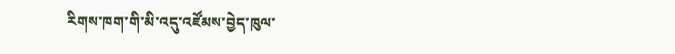རིགས་ཁག་གི་མི་འདུ་འཛོམས་བྱེད་ཁུལ་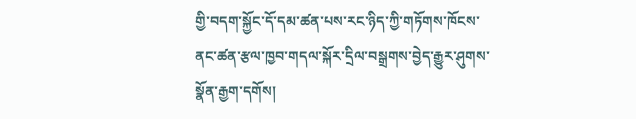གྱི་བདག་སྐྱོང་དོ་དམ་ཚན་པས་རང་ཉིད་ཀྱི་གཏོགས་ཁོངས་ནང་ཚན་རྩལ་ཁྱབ་གདལ་སྐོར་དྲིལ་བསྒྲགས་བྱེད་རྒྱུར་ཤུགས་སྣོན་རྒྱག་དགོས།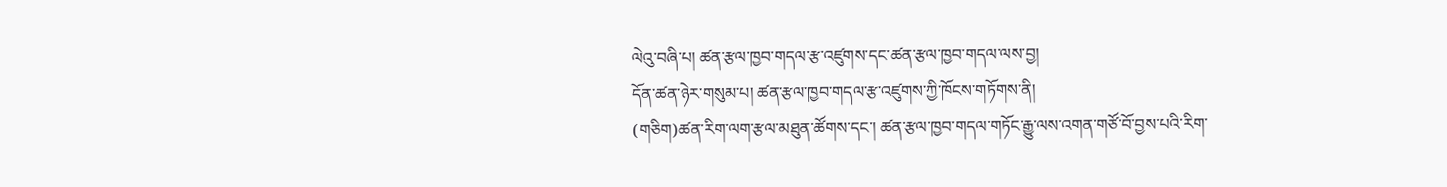ལེའུ་བཞི་པ། ཚན་རྩལ་ཁྱབ་གདལ་རྩ་འཛུགས་དང་ཚན་རྩལ་ཁྱབ་གདལ་ལས་བྱ།
དོན་ཚན་ཉེར་གསུམ་པ། ཚན་རྩལ་ཁྱབ་གདལ་རྩ་འཛུགས་ཀྱི་ཁོངས་གཏོགས་ནི།
(གཅིག)ཚན་རིག་ལག་རྩལ་མཐུན་ཚོགས་དང་། ཚན་རྩལ་ཁྱབ་གདལ་གཏོང་རྒྱུ་ལས་འགན་གཙོ་བོ་བྱས་པའི་རིག་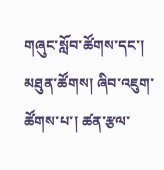གཞུང་སློབ་ཚོགས་དང་། མཐུན་ཚོགས། ཞིབ་འཇུག་ཚོགས་པ་། ཚན་རྩལ་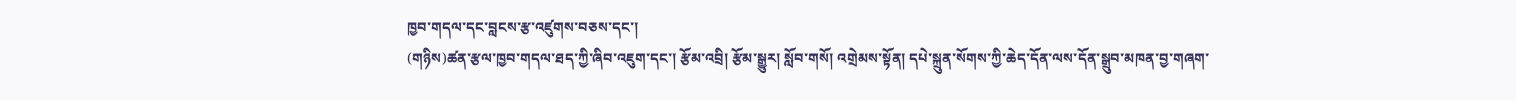ཁྱབ་གདལ་དང་བླངས་རྩ་འཛུགས་བཅས་དང་།
(གཉིས)ཚན་རྩལ་ཁྱབ་གདལ་ཐད་ཀྱི་ཞིབ་འཇུག་དང་། རྩོམ་འབྲི། རྩོམ་སྒྱུར། སློབ་གསོ། འགྲེམས་སྟོན། དཔེ་སྐྲུན་སོགས་ཀྱི་ཆེད་དོན་ལས་དོན་སྒྲུབ་མཁན་བྱ་གཞག་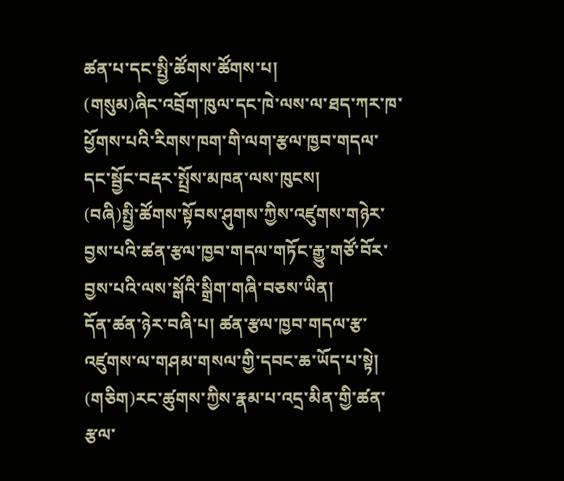ཚན་པ་དང་སྤྱི་ཚོགས་ཚོགས་པ།
(གསུམ)ཞིང་འབྲོག་ཁུལ་དང་ཁེ་ལས་ལ་ཐད་ཀར་ཁ་ཕྱོགས་པའི་རིགས་ཁག་གི་ལག་རྩལ་ཁྱབ་གདལ་དང་སྦྱོང་བརྡར་སྤྲོས་མཁན་ལས་ཁུངས།
(བཞི)སྤྱི་ཚོགས་སྟོབས་ཤུགས་ཀྱིས་འཛུགས་གཉེར་བྱས་པའི་ཚན་རྩལ་ཁྱབ་གདལ་གཏོང་རྒྱུ་གཙོ་བོར་བྱས་པའི་ལས་སྒོའི་སྒྲིག་གཞི་བཅས་ཡིན།
དོན་ཚན་ཉེར་བཞི་པ། ཚན་རྩལ་ཁྱབ་གདལ་རྩ་འཛུགས་ལ་གཤམ་གསལ་གྱི་དབང་ཆ་ཡོད་པ་སྟེ།
(གཅིག)རང་ཚུགས་ཀྱིས་རྣམ་པ་འདྲ་མིན་གྱི་ཚན་རྩལ་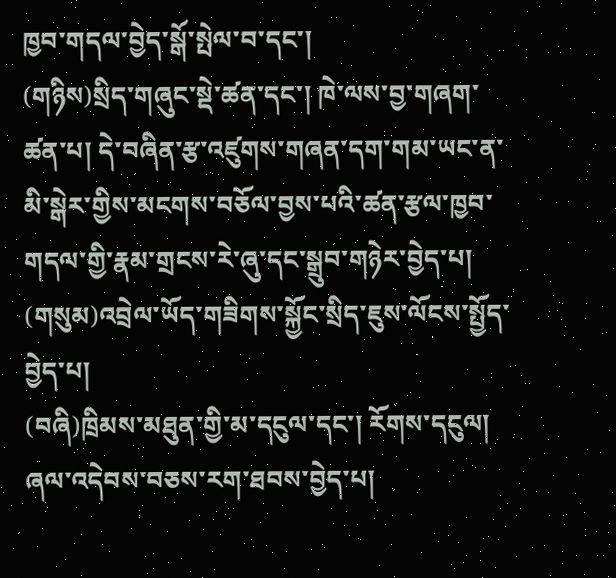ཁྱབ་གདལ་བྱེད་སྒོ་སྤེལ་བ་དང་།
(གཉིས)སྲིད་གཞུང་སྡེ་ཚན་དང་། ཁེ་ལས་བྱ་གཞག་ཚན་པ། དེ་བཞིན་རྩ་འཛུགས་གཞན་དག་གམ་ཡང་ན་མི་སྒེར་གྱིས་མངགས་བཅོལ་བྱས་པའི་ཚན་རྩལ་ཁྱབ་གདལ་གྱི་རྣམ་གྲངས་རེ་ཞུ་དང་སྒྲུབ་གཉེར་བྱེད་པ།
(གསུམ)འབྲེལ་ཡོད་གཟིགས་སྐྱོང་སྲིད་ཇུས་ལོངས་སྤྱོད་བྱེད་པ།
(བཞི)ཁྲིམས་མཐུན་གྱི་མ་དངུལ་དང་། རོགས་དངུལ། ཞལ་འདེབས་བཅས་རག་ཐབས་བྱེད་པ།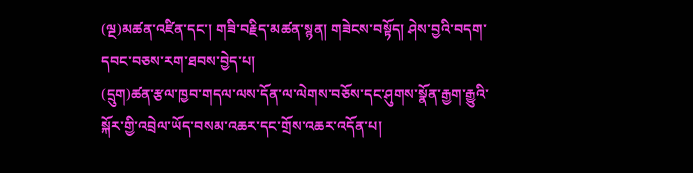(ལྔ)མཚན་འཛིན་དང་། གཟི་བརྗིད་མཚན་སྙན། གཟེངས་བསྟོད། ཤེས་བྱའི་བདག་དབང་བཅས་རག་ཐབས་བྱེད་པ།
(དྲུག)ཚན་རྩལ་ཁྱབ་གདལ་ལས་དོན་ལ་ལེགས་བཅོས་དང་ཤུགས་སྣོན་རྒྱག་རྒྱུའི་སྐོར་གྱི་འབྲེལ་ཡོད་བསམ་འཆར་དང་གྲོས་འཆར་འདོན་པ།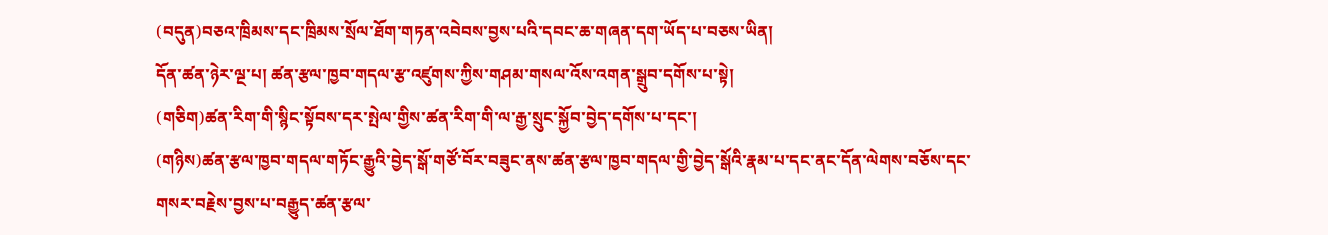(བདུན)བཅའ་ཁྲིམས་དང་ཁྲིམས་སྲོལ་ཐོག་གཏན་འབེབས་བྱས་པའི་དབང་ཆ་གཞན་དག་ཡོད་པ་བཅས་ཡིན།
དོན་ཚན་ཉེར་ལྔ་པ། ཚན་རྩལ་ཁྱབ་གདལ་རྩ་འཛུགས་ཀྱིས་གཤམ་གསལ་འོས་འགན་སྒྲུབ་དགོས་པ་སྟེ།
(གཅིག)ཚན་རིག་གི་སྙིང་སྟོབས་དར་སྤེལ་གྱིས་ཚན་རིག་གི་ལ་རྒྱ་སྲུང་སྐྱོབ་བྱེད་དགོས་པ་དང་།
(གཉིས)ཚན་རྩལ་ཁྱབ་གདལ་གཏོང་རྒྱུའི་བྱེད་སྒོ་གཙོ་བོར་བཟུང་ནས་ཚན་རྩལ་ཁྱབ་གདལ་གྱི་བྱེད་སྒོའི་རྣམ་པ་དང་ནང་དོན་ལེགས་བཅོས་དང་གསར་བརྗེས་བྱས་པ་བརྒྱུད་ཚན་རྩལ་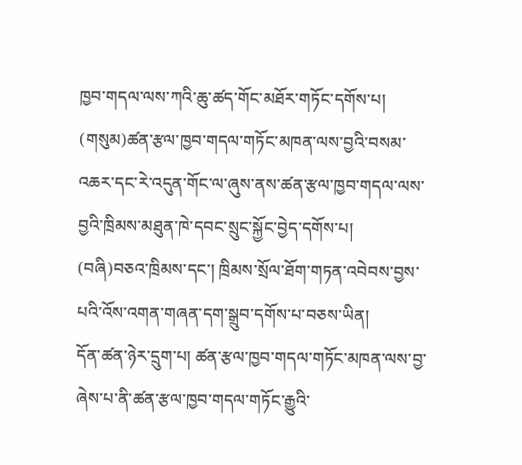ཁྱབ་གདལ་ལས་ཀའི་ཆུ་ཚད་གོང་མཐོར་གཏོང་དགོས་པ།
(གསུམ)ཚན་རྩལ་ཁྱབ་གདལ་གཏོང་མཁན་ལས་བྱའི་བསམ་འཆར་དང་རེ་འདུན་གོང་ལ་ཞུས་ནས་ཚན་རྩལ་ཁྱབ་གདལ་ལས་བྱའི་ཁྲིམས་མཐུན་ཁེ་དབང་སྲུང་སྐྱོང་བྱེད་དགོས་པ།
(བཞི)བཅའ་ཁྲིམས་དང་། ཁྲིམས་སྲོལ་ཐོག་གཏན་འབེབས་བྱས་པའི་འོས་འགན་གཞན་དག་སྒྲུབ་དགོས་པ་བཅས་ཡིན།
དོན་ཚན་ཉེར་དྲུག་པ། ཚན་རྩལ་ཁྱབ་གདལ་གཏོང་མཁན་ལས་བྱ་ཞེས་པ་ནི་ཚན་རྩལ་ཁྱབ་གདལ་གཏོང་རྒྱུའི་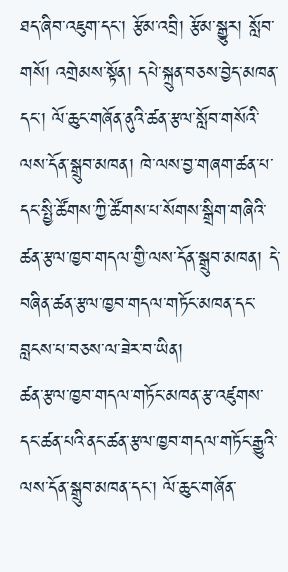ཐད་ཞིབ་འཇུག་དང་། རྩོམ་འབྲི། རྩོམ་སྒྱུར། སློབ་གསོ། འགྲེམས་སྟོན། དཔེ་སྐྲུན་བཅས་བྱེད་མཁན་དང་། ལོ་ཆུང་གཞོན་ནུའི་ཚན་རྩལ་སློབ་གསོའི་ལས་དོན་སྒྲུབ་མཁན། ཁེ་ལས་བྱ་གཞག་ཚན་པ་དང་སྤྱི་ཚོགས་ཀྱི་ཚོགས་པ་སོགས་སྒྲིག་གཞིའི་ཚན་རྩལ་ཁྱབ་གདལ་གྱི་ལས་དོན་སྒྲུབ་མཁན། དེ་བཞིན་ཚན་རྩལ་ཁྱབ་གདལ་གཏོང་མཁན་དང་བླངས་པ་བཅས་ལ་ཟེར་བ་ཡིན།
ཚན་རྩལ་ཁྱབ་གདལ་གཏོང་མཁན་རྩ་འཛུགས་དང་ཚན་པའི་ནང་ཚན་རྩལ་ཁྱབ་གདལ་གཏོང་རྒྱུའི་ལས་དོན་སྒྲུབ་མཁན་དང་། ལོ་ཆུང་གཞོན་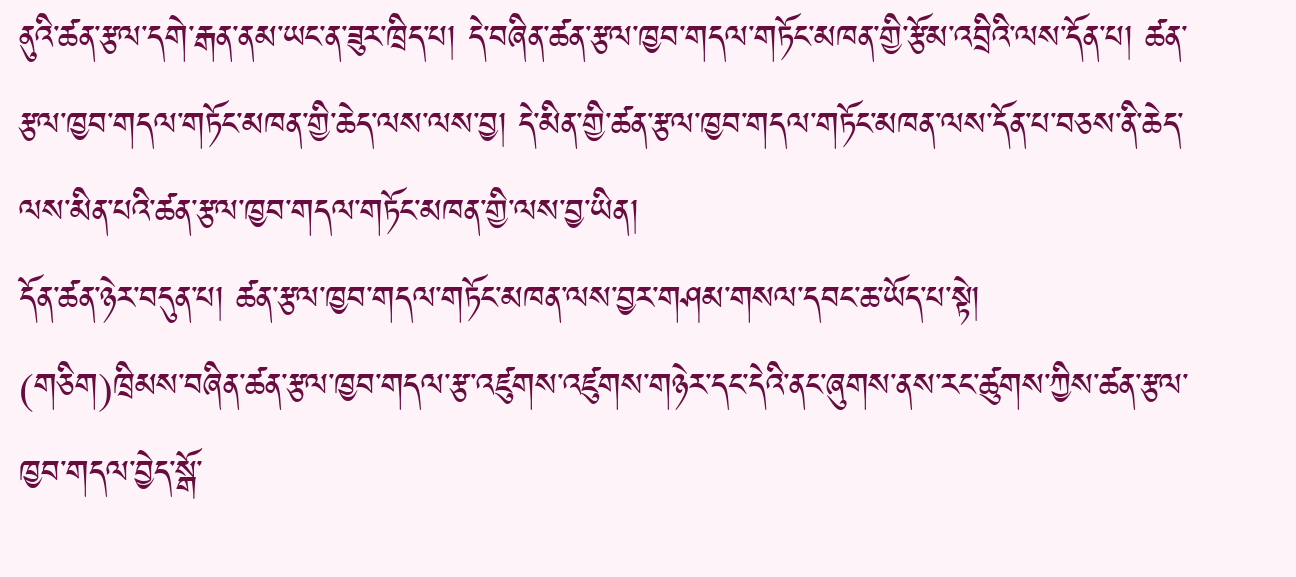ནུའི་ཚན་རྩལ་དགེ་རྒན་ནམ་ཡང་ན་ཟུར་ཁྲིད་པ། དེ་བཞིན་ཚན་རྩལ་ཁྱབ་གདལ་གཏོང་མཁན་གྱི་རྩོམ་འབྲིའི་ལས་དོན་པ། ཚན་རྩལ་ཁྱབ་གདལ་གཏོང་མཁན་གྱི་ཆེད་ལས་ལས་བྱ། དེ་མིན་གྱི་ཚན་རྩལ་ཁྱབ་གདལ་གཏོང་མཁན་ལས་དོན་པ་བཅས་ནི་ཆེད་ལས་མིན་པའི་ཚན་རྩལ་ཁྱབ་གདལ་གཏོང་མཁན་གྱི་ལས་བྱ་ཡིན།
དོན་ཚན་ཉེར་བདུན་པ། ཚན་རྩལ་ཁྱབ་གདལ་གཏོང་མཁན་ལས་བྱར་གཤམ་གསལ་དབང་ཆ་ཡོད་པ་སྟེ།
(གཅིག)ཁྲིམས་བཞིན་ཚན་རྩལ་ཁྱབ་གདལ་རྩ་འཛུགས་འཛུགས་གཉེར་དང་དེའི་ནང་ཞུགས་ནས་རང་ཚུགས་ཀྱིས་ཚན་རྩལ་ཁྱབ་གདལ་བྱེད་སྒོ་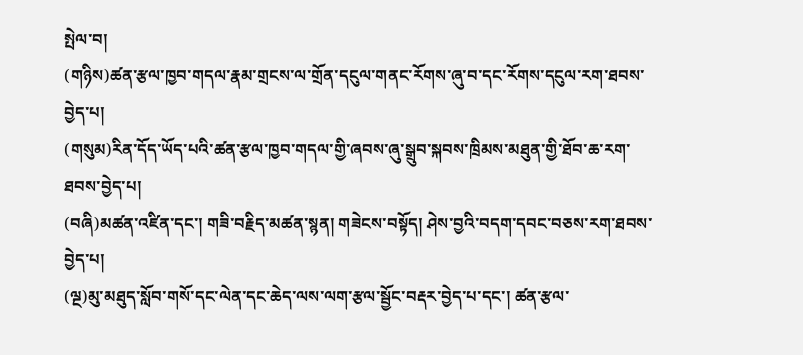སྤེལ་བ།
(གཉིས)ཚན་རྩལ་ཁྱབ་གདལ་རྣམ་གྲངས་ལ་གྲོན་དངུལ་གནང་རོགས་ཞུ་བ་དང་རོགས་དངུལ་རག་ཐབས་བྱེད་པ།
(གསུམ)རིན་དོད་ཡོད་པའི་ཚན་རྩལ་ཁྱབ་གདལ་གྱི་ཞབས་ཞུ་སྒྲུབ་སྐབས་ཁྲིམས་མཐུན་གྱི་ཐོབ་ཆ་རག་ཐབས་བྱེད་པ།
(བཞི)མཚན་འཛིན་དང་། གཟི་བརྗིད་མཚན་སྙན། གཟེངས་བསྟོད། ཤེས་བྱའི་བདག་དབང་བཅས་རག་ཐབས་བྱེད་པ།
(ལྔ)མུ་མཐུད་སློབ་གསོ་དང་ལེན་དང་ཆེད་ལས་ལག་རྩལ་སྦྱོང་བརྡར་བྱེད་པ་དང་། ཚན་རྩལ་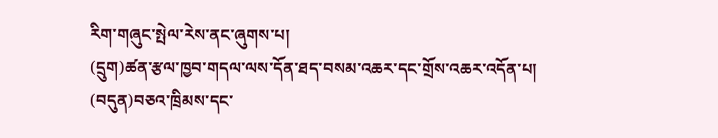རིག་གཞུང་སྤེལ་རེས་ནང་ཞུགས་པ།
(དྲུག)ཚན་རྩལ་ཁྱབ་གདལ་ལས་དོན་ཐད་བསམ་འཆར་དང་གྲོས་འཆར་འདོན་པ།
(བདུན)བཅའ་ཁྲིམས་དང་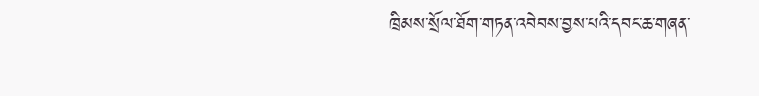ཁྲིམས་སྲོལ་ཐོག་གཏན་འབེབས་བྱས་པའི་དབང་ཆ་གཞན་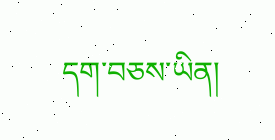དག་བཅས་ཡིན།